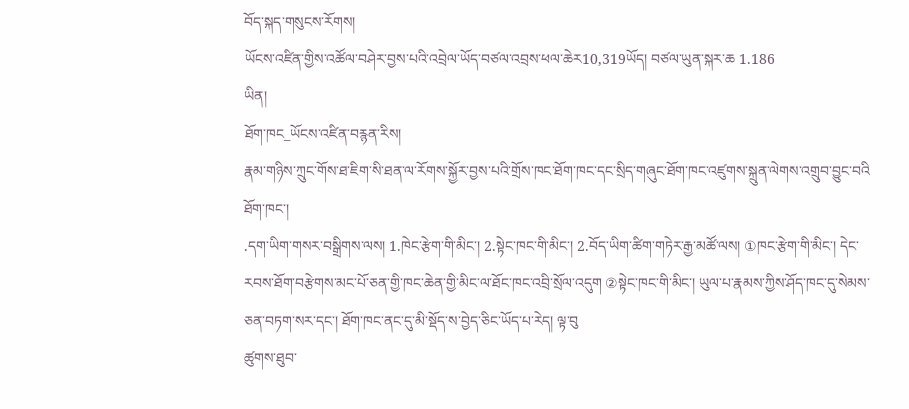བོད་སྐད་གསུངས་རོགས།
ཡོངས་འཛིན་གྱིས་འཚོལ་བཤེར་བྱས་པའི་འབྲེལ་ཡོད་བཙལ་འབྲས་ཕལ་ཆེར10,319ཡོད། བཙལ་ཡུན་སྐར་ཆ 1.186
ཡིན།
ཐོག་ཁང_ཡོངས་འཛིན་བརྙན་རིས།
རྣམ་གཉིས་ཀྲུང་གོས་ཐ་ཇིག་སི་ཐན་ལ་རོགས་སྐྱོར་བྱས་པའི་གྲོས་ཁང་ཐོག་ཁང་དང་སྲིད་གཞུང་ཐོག་ཁང་འཛུགས་སྐྲུན་ལེགས་འགྲུབ་བྱུང་བའི
ཐོག་ཁང་།
.དག་ཡིག་གསར་བསྒྲིགས་ལས། 1.ཁེང་རྩེག་གི་མིང་། 2.སྟེང་ཁང་གི་མིང་། 2.བོད་ཡིག་ཚིག་གཏེར་རྒྱ་མཚོ་ལས། ①ཁང་རྩེག་གི་མིང་། དེང་རབས་ཐོག་བརྩེགས་མང་པོ་ཅན་གྱི་ཁང་ཆེན་གྱི་མིང་ལ་ཐོང་ཁང་འབྲི་སྲོལ་འདུག ②སྟེང་ཁང་གི་མིང་། ཡུལ་པ་རྣམས་ཀྱིས་ཤོད་ཁང་དུ་སེམས་ཅན་བཏག་སར་དང་། ཐོག་ཁང་ནང་དུ་མི་སྡོད་ས་བྱེད་ཅིང་ཡོད་པ་རེད། ལྟ་བུ
ཚུགས་ཐུབ་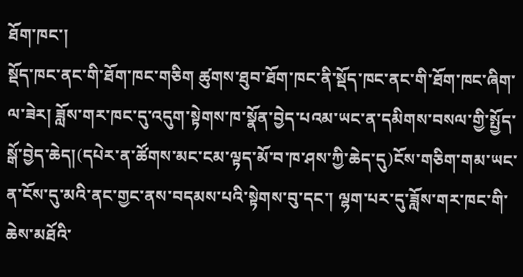ཐོག་ཁང་།
སྡོད་ཁང་ནང་གི་ཐོག་ཁང་གཅིག ཚུགས་ཐུབ་ཐོག་ཁང་ནི་སྡོད་ཁང་ནང་གི་ཐོག་ཁང་ཞིག་ལ་ཟེར། ཟློས་གར་ཁང་དུ་འདུག་སྟེགས་ཁ་སྣོན་བྱེད་པའམ་ཡང་ན་དམིགས་བསལ་གྱི་སྤྱོད་སྒོ་བྱེད་ཆེད།(དཔེར་ན་ཚོགས་མང་ངམ་ལྟད་མོ་བ་ཁ་ཤས་ཀྱི་ཆེད་དུ)ངོས་གཅིག་གམ་ཡང་ན་ངོས་དུ་མའི་ནང་གྱང་ནས་བདམས་པའི་སྟེགས་བུ་དང་། ལྷག་པར་དུ་ཟློས་གར་ཁང་གི་ཆེས་མཐོའི་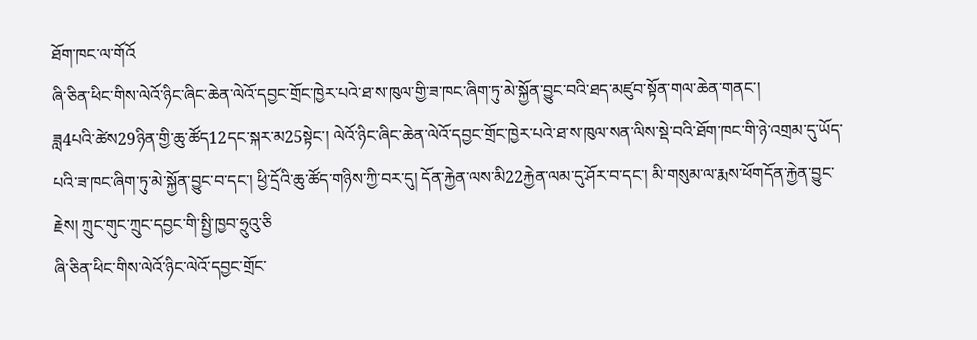ཐོག་ཁང་ལ་གོའོ
ཞི་ཅིན་ཕིང་གིས་ལེའོ་ཉིང་ཞིང་ཆེན་ལེའོ་དབྱང་གྲོང་ཁྱེར་པའེ་ཐ་ས་ཁུལ་གྱི་ཟ་ཁང་ཞིག་ཏུ་མེ་སྐྱོན་བྱུང་བའི་ཐད་མཛུབ་སྟོན་གལ་ཆེན་གནང་།
ཟླ4པའི་ཚེས29ཉིན་གྱི་ཆུ་ཚོད12དང་སྐར་མ25སྟེང་། ལེའོ་ཉིང་ཞིང་ཆེན་ལེའོ་དབྱང་གྲོང་ཁྱེར་པའེ་ཐ་ས་ཁུལ་སན་ལིས་སྡེ་བའི་ཐོག་ཁང་གི་ཉེ་འགྲམ་དུ་ཡོད་པའི་ཟ་ཁང་ཞིག་ཏུ་མེ་སྐྱོན་བྱུང་བ་དང་། ཕྱི་དྲོའི་ཆུ་ཚོད་གཉིས་ཀྱི་བར་དུ། དོན་རྐྱེན་ལས་མི22རྐྱེན་ལམ་དུ་ཤོར་བ་དང་། མི་གསུམ་ལ་རྨས་ཕོགདོན་རྐྱེན་བྱུང་རྗེས། ཀྲུང་གུང་ཀྲུང་དབྱང་གི་སྤྱི་ཁྱབ་ཧྲུའུ་ཅི
ཞི་ཅིན་ཕིང་གིས་ལེའོ་ཉིང་ལེའོ་དབྱང་གྲོང་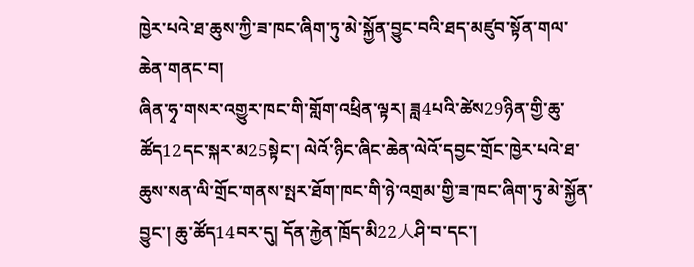ཁྱེར་པའེ་ཐ་ཆུས་ཀྱི་ཟ་ཁང་ཞིག་ཏུ་མེ་སྐྱོན་བྱུང་བའི་ཐད་མཛུབ་སྟོན་གལ་ཆེན་གནང་བ།
ཞིན་ཧྭ་གསར་འགྱུར་ཁང་གི་གློག་འཕྲིན་ལྟར། ཟླ4པའི་ཚེས29ཉིན་གྱི་ཆུ་ཚོད12དང་སྐར་མ25སྟེང་། ལེའོ་ཉིང་ཞིང་ཆེན་ལེའོ་དབྱང་གྲོང་ཁྱེར་པའེ་ཐ་ཆུས་སན་ལི་གྲོང་གནས་སྤར་ཐོག་ཁང་གི་ཉེ་འགྲམ་གྱི་ཟ་ཁང་ཞིག་ཏུ་མེ་སྐྱོན་བྱུང་། ཆུ་ཚོད14བར་དུ། དོན་རྐྱེན་ཁྲོད་མི22人ཤི་བ་དང་།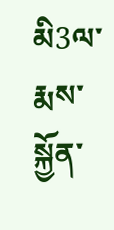མི3ལ་རྨས་སྐྱོན་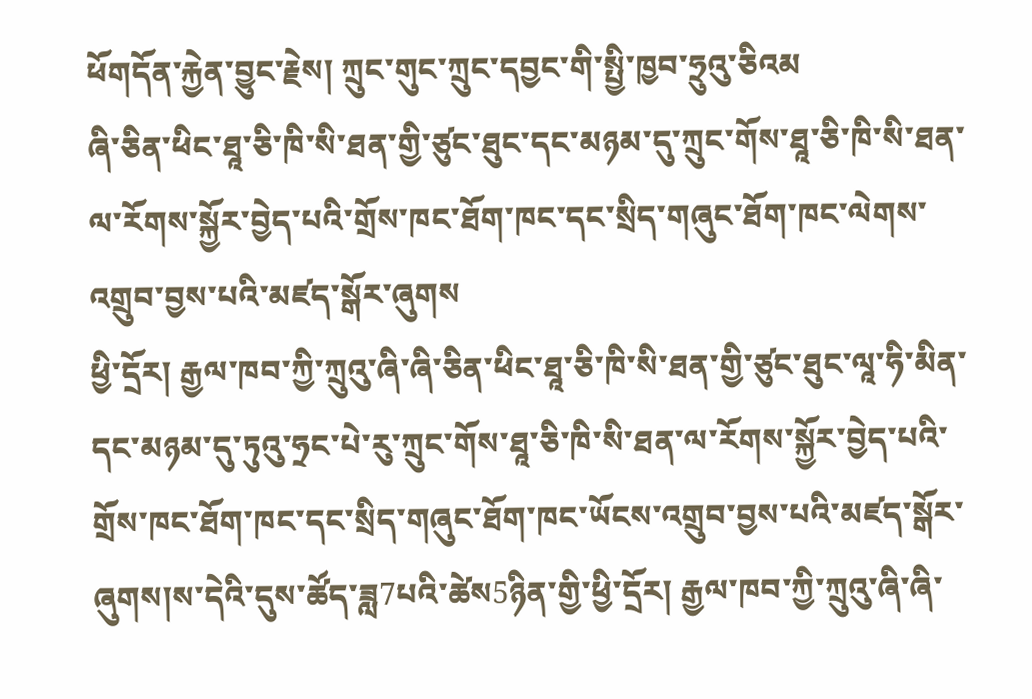ཕོགདོན་རྐྱེན་བྱུང་རྗེས། ཀྲུང་གུང་ཀྲུང་དབྱང་གི་སྤྱི་ཁྱབ་ཧྲུའུ་ཅིའམ
ཞི་ཅིན་ཕིང་ཐཱ་ཅི་ཁི་སི་ཐན་གྱི་ཙུང་ཐུང་དང་མཉམ་དུ་ཀྲུང་གོས་ཐཱ་ཅི་ཁི་སི་ཐན་ལ་རོགས་སྐྱོར་བྱེད་པའི་གྲོས་ཁང་ཐོག་ཁང་དང་སྲིད་གཞུང་ཐོག་ཁང་ལེགས་འགྲུབ་བྱས་པའི་མཛད་སྒོར་ཞུགས
ཕྱི་དྲོར། རྒྱལ་ཁབ་ཀྱི་ཀྲུའུ་ཞི་ཞི་ཅིན་ཕིང་ཐཱ་ཅི་ཁི་སི་ཐན་གྱི་ཙུང་ཐུང་ལཱ་ཧི་མིན་དང་མཉམ་དུ་ཏུའུ་ཧྲང་པེ་རུ་ཀྲུང་གོས་ཐཱ་ཅི་ཁི་སི་ཐན་ལ་རོགས་སྐྱོར་བྱེད་པའི་གྲོས་ཁང་ཐོག་ཁང་དང་སྲིད་གཞུང་ཐོག་ཁང་ཡོངས་འགྲུབ་བྱས་པའི་མཛད་སྒོར་ཞུགས།ས་དེའི་དུས་ཚོད་ཟླ7པའི་ཚེས5ཉིན་གྱི་ཕྱི་དྲོར། རྒྱལ་ཁབ་ཀྱི་ཀྲུའུ་ཞི་ཞི་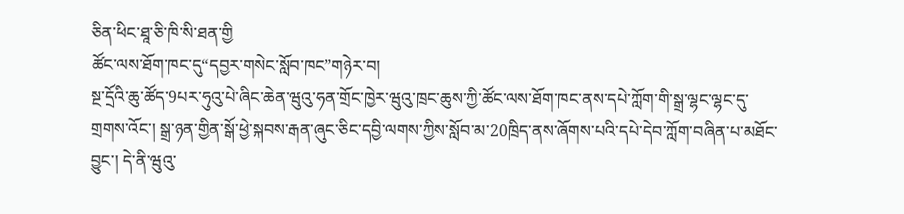ཅིན་ཕིང་ཐཱ་ཅི་ཁི་སི་ཐན་གྱི
ཚོང་ལས་ཐོག་ཁང་དུ“དབྱར་གསེང་སློབ་ཁང”གཉེར་བ།
སྔ་དྲོའི་ཆུ་ཚོད་9པར་ཧུའུ་པེ་ཞིང་ཆེན་ཝུའུ་ཧན་གྲོང་ཁྱེར་ཝུའུ་ཁྲང་ཆུས་ཀྱི་ཚོང་ལས་ཐོག་ཁང་ནས་དཔེ་ཀློག་གི་སྒྲ་ལྷང་ལྷང་དུ་གྲགས་འོང་། སྒྲ་ཉན་གྱིན་སྒོ་ཕྱེ་སྐབས་རྒན་ཞུང་ཅིང་དབྱི་ལགས་ཀྱིས་སློབ་མ་20ཁྲིད་ནས་ཞོགས་པའི་དཔེ་དེབ་ཀློག་བཞིན་པ་མཐོང་བྱུང་། དེ་ནི་ཝུའུ་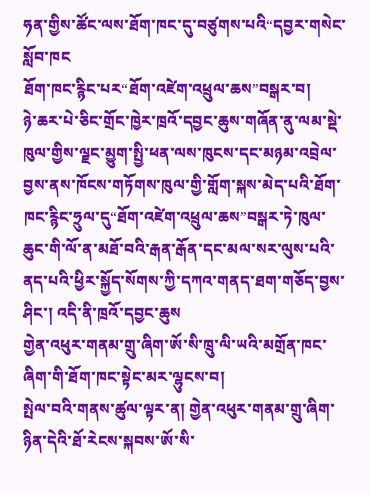ཧན་གྱིས་ཚོང་ལས་ཐོག་ཁང་དུ་བཙུགས་པའི“དབྱར་གསེང་སློབ་ཁང
ཐོག་ཁང་རྙིང་པར“ཐོག་འཛེག་འཕྲུལ་ཆས”བསྒར་བ།
ཉེ་ཆར་པེ་ཅིང་གྲོང་ཁྱེར་ཁྲའོ་དབྱང་ཆུས་གཞོན་ནུ་ལམ་སྡེ་ཁུལ་གྱིས་ལྗང་མྱུག་སྤྱི་ཕན་ལས་ཁུངས་དང་མཉམ་འབྲེལ་བྱས་ནས་ཁོངས་གཏོགས་ཁུལ་གྱི་གློག་སྐས་མེད་པའི་ཐོག་ཁང་རྙིང་ཧྲུལ་དུ“ཐོག་འཛེག་འཕྲུལ་ཆས”བསྒར་ཏེ་ཁུལ་ཆུང་གི་ལོ་ན་མཐོ་བའི་རྒན་རྒོན་དང་མལ་སར་ལུས་པའི་ནད་པའི་ཕྱིར་སྐྱོད་སོགས་ཀྱི་དཀའ་གནད་ཐག་གཅོད་བྱས་ཤིང་། འདི་ནི་ཁྲའོ་དབྱང་ཆུས
གྱེན་འཕུར་གནམ་གྲུ་ཞིག་ཨོ་སི་ཁྲུ་ལི་ཡའི་མགྲོན་ཁང་ཞིག་གི་ཐོག་ཁང་སྟེང་མར་ལྷུངས་བ།
སྤེལ་བའི་གནས་ཚུལ་ལྟར་ན། གྱེན་འཕུར་གནམ་གྲུ་ཞིག་ཉིན་དེའི་ཐོ་རེངས་སྐབས་ཨོ་སི་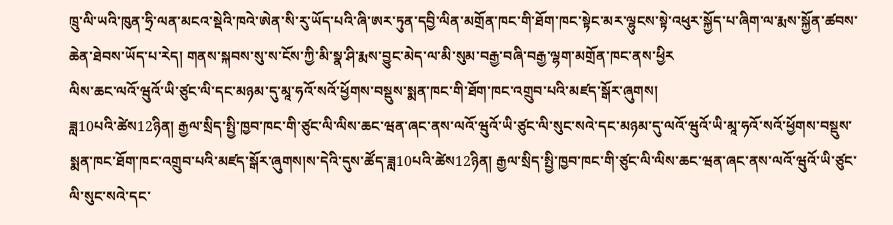ཁྲུ་ལི་ཡའི་ཁུན་ཧྲི་ལན་མངའ་སྡེའི་ཁའེ་ཨེན་སི་རུ་ཡོད་པའི་ཞི་ཨར་ཏུན་དབྱི་ལིན་མགྲོན་ཁང་གི་ཐོག་ཁང་སྟེང་མར་ལྷུངས་སྟེ་འཕུར་སྐྱོད་པ་ཞིག་ལ་རྨས་སྐྱོན་ཚབས་ཆེན་ཐེབས་ཡོད་པ་རེད། གནས་སྐབས་སུ་ས་ངོས་ཀྱི་མི་སྣ་ཤི་རྨས་བྱུང་མེད་ལ་མི་སུམ་བརྒྱ་བཞི་བརྒྱ་ལྷག་མགྲོན་ཁང་ནས་ཕྱིར
ལིས་ཆང་ལའོ་ཝུའོ་ཡི་ཙུང་ལི་དང་མཉམ་དུ་མཱ་ཧའོ་སའོ་ཕྱོགས་བསྡུས་སྨན་ཁང་གི་ཐོག་ཁང་འགྲུབ་པའི་མཛད་སྒོར་ཞུགས།
ཟླ10པའི་ཚེས12ཉིན། རྒྱལ་སྲིད་སྤྱི་ཁྱབ་ཁང་གི་ཙུང་ལི་ལིས་ཆང་ཝན་ཞང་ནས་ལའོ་ཝུའོ་ཡི་ཙུང་ལི་སུང་སའེ་དང་མཉམ་དུ་ལའོ་ཝུའོ་ཡི་མཱ་ཧའོ་སའོ་ཕྱོགས་བསྡུས་སྨན་ཁང་ཐོག་ཁང་འགྲུབ་པའི་མཛད་སྒོར་ཞུགས།ས་དེའི་དུས་ཚོད་ཟླ10པའི་ཚེས12ཉིན། རྒྱལ་སྲིད་སྤྱི་ཁྱབ་ཁང་གི་ཙུང་ལི་ལིས་ཆང་ཝན་ཞང་ནས་ལའོ་ཝུའོ་ཡི་ཙུང་ལི་སུང་སའེ་དང་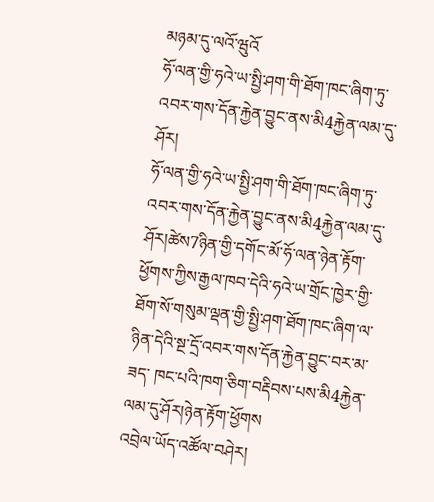མཉམ་དུ་ལའོ་ཝུའོ
ཧོ་ལན་གྱི་ཧའེ་ཡ་སྤྱི་ཤག་གི་ཐོག་ཁང་ཞིག་ཏུ་འབར་གས་དོན་རྐྱེན་བྱུང་ནས་མི4རྐྱེན་ལམ་དུ་ཤོར།
ཧོ་ལན་གྱི་ཧའེ་ཡ་སྤྱི་ཤག་གི་ཐོག་ཁང་ཞིག་ཏུ་འབར་གས་དོན་རྐྱེན་བྱུང་ནས་མི4རྐྱེན་ལམ་དུ་ཤོར།ཚེས7ཉིན་གྱི་དགོང་མོ་ཧོ་ལན་ཉེན་རྟོག་ཕྱོགས་ཀྱིས་རྒྱལ་ཁབ་དེའི་ཧའེ་ཡ་གྲོང་ཁྱེར་གྱི་ཐོག་སོ་གསུམ་ལྡན་གྱི་སྤྱི་ཤག་ཐོག་ཁང་ཞིག་ལ་ཉིན་དེའི་སྔ་དྲོ་འབར་གས་དོན་རྐྱེན་བྱུང་བར་མ་ཟད་ ཁང་པའི་ཁག་ཅིག་བརྡིབས་པས་མི4རྐྱེན་ལམ་དུ་ཤོར།ཉེན་རྟོག་ཕྱོགས
འབྲེལ་ཡོད་འཚོལ་བཤེར།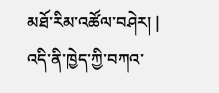མཐོ་རིམ་འཚོལ་བཤེར། |
འདི་ནི་ཁྱེད་ཀྱི་བཀའ་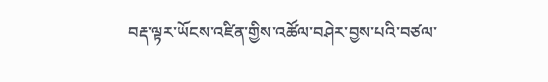བརྡ་ལྟར་ཡོངས་འཛིན་གྱིས་འཚོལ་བཤེར་བྱས་པའི་བཙལ་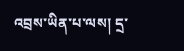འབྲས་ཡིན་པ་ལས། དྲ་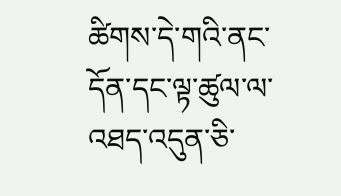ཚིགས་དེ་གའི་ནང་དོན་དང་ལྟ་ཚུལ་ལ་འཐད་འདུན་ཅི་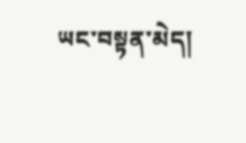ཡང་བསྟན་མེད།